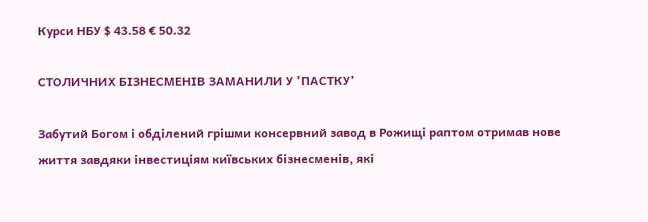Курси НБУ $ 43.58 € 50.32

СТОЛИЧНИХ БІЗНЕСМЕНІВ ЗАМАНИЛИ У ’ПАСТКУ’

Забутий Богом і обділений грішми консервний завод в Рожищі раптом отримав нове життя завдяки інвестиціям київських бізнесменів, які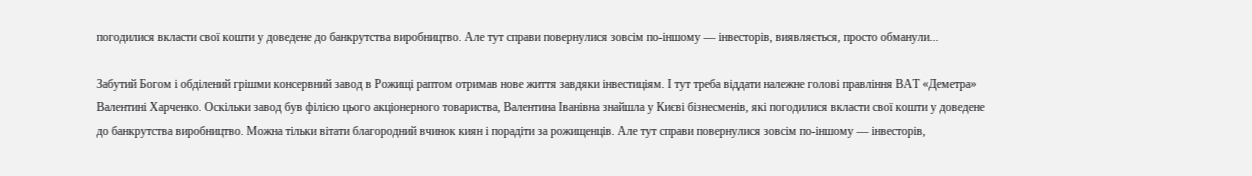погодилися вкласти свої кошти у доведене до банкрутства виробництво. Але тут справи повернулися зовсім по-іншому — інвесторів, виявляється, просто обманули...

Забутий Богом і обділений грішми консервний завод в Рожищі раптом отримав нове життя завдяки інвестиціям. І тут треба віддати належне голові правління ВАТ «Деметра» Валентині Харченко. Оскільки завод був філією цього акціонерного товариства, Валентина Іванівна знайшла у Києві бізнесменів, які погодилися вкласти свої кошти у доведене до банкрутства виробництво. Можна тільки вітати благородний вчинок киян і порадіти за рожищенців. Але тут справи повернулися зовсім по-іншому — інвесторів,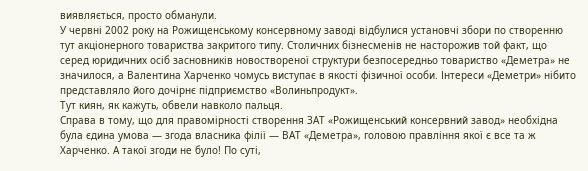виявляється, просто обманули.
У червні 2002 року на Рожищенському консервному заводі відбулися установчі збори по створенню тут акціонерного товариства закритого типу. Столичних бізнесменів не насторожив той факт, що серед юридичних осіб засновників новоствореної структури безпосередньо товариство «Деметра» не значилося, а Валентина Харченко чомусь виступає в якості фізичної особи. Інтереси «Деметри» нібито представляло його дочірнє підприємство «Волиньпродукт».
Тут киян, як кажуть, обвели навколо пальця.
Справа в тому, що для правомірності створення ЗАТ «Рожищенський консервний завод» необхідна була єдина умова — згода власника філії — ВАТ «Деметра», головою правління якої є все та ж Харченко. А такої згоди не було! По суті,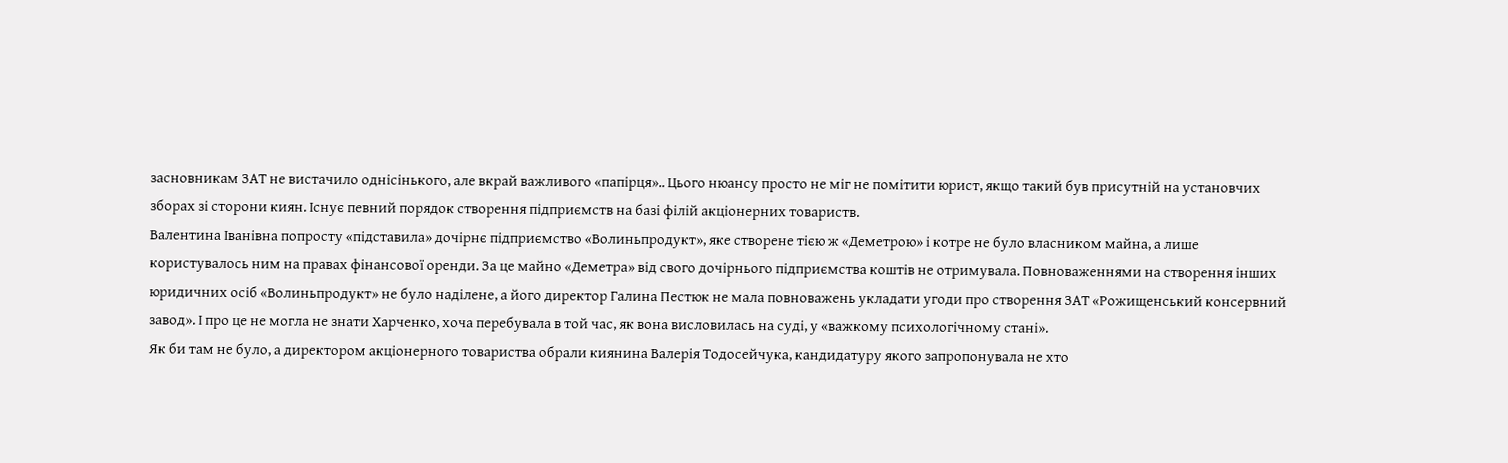засновникам ЗАТ не вистачило однісінького, але вкрай важливого «папірця».. Цього нюансу просто не міг не помітити юрист, якщо такий був присутній на установчих зборах зі сторони киян. Існує певний порядок створення підприємств на базі філій акціонерних товариств.
Валентина Іванівна попросту «підставила» дочірнє підприємство «Волиньпродукт», яке створене тією ж «Деметрою» і котре не було власником майна, а лише користувалось ним на правах фінансової оренди. За це майно «Деметра» від свого дочірнього підприємства коштів не отримувала. Повноваженнями на створення інших юридичних осіб «Волиньпродукт» не було наділене, а його директор Галина Пестюк не мала повноважень укладати угоди про створення ЗАТ «Рожищенський консервний завод». І про це не могла не знати Харченко, хоча перебувала в той час, як вона висловилась на суді, у «важкому психологічному стані».
Як би там не було, а директором акціонерного товариства обрали киянина Валерія Тодосейчука, кандидатуру якого запропонувала не хто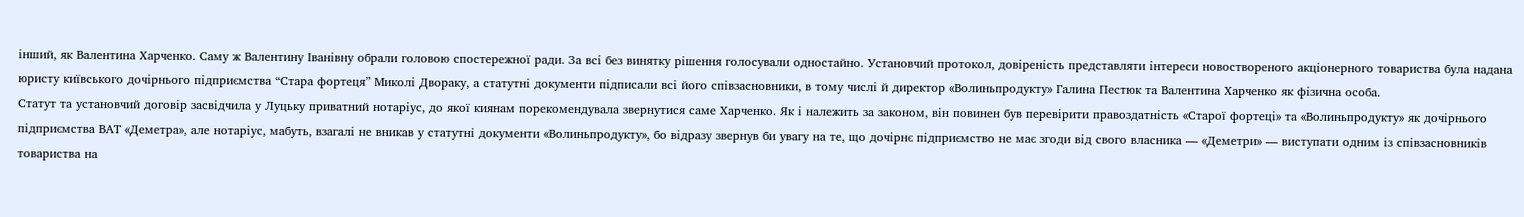інший, як Валентина Харченко. Саму ж Валентину Іванівну обрали головою спостережної ради. За всі без винятку рішення голосували одностайно. Установчий протокол, довіреність представляти інтереси новоствореного акціонерного товариства була надана юристу київського дочірнього підприємства “Стара фортеця” Миколі Двораку, а статутні документи підписали всі його співзасновники, в тому числі й директор «Волиньпродукту» Галина Пестюк та Валентина Харченко як фізична особа.
Статут та установчий договір засвідчила у Луцьку приватний нотаріус, до якої киянам порекомендувала звернутися саме Харченко. Як і належить за законом, він повинен був перевірити правоздатність «Старої фортеці» та «Волиньпродукту» як дочірнього підприємства ВАТ «Деметра», але нотаріус, мабуть, взагалі не вникав у статутні документи «Волиньпродукту», бо відразу звернув би увагу на те, що дочірнє підприємство не має згоди від свого власника — «Деметри» — виступати одним із співзасновників товариства на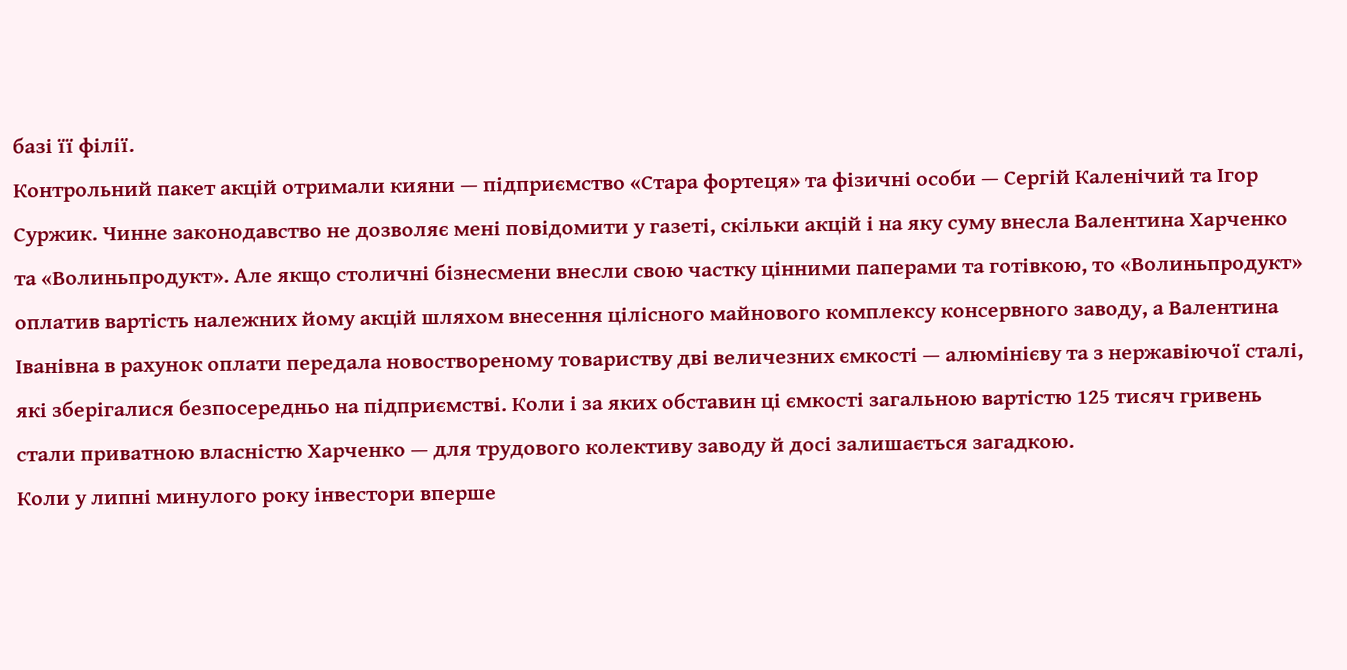базі її філії.
Контрольний пакет акцій отримали кияни — підприємство «Стара фортеця» та фізичні особи — Сергій Каленічий та Ігор Суржик. Чинне законодавство не дозволяє мені повідомити у газеті, скільки акцій і на яку суму внесла Валентина Харченко та «Волиньпродукт». Але якщо столичні бізнесмени внесли свою частку цінними паперами та готівкою, то «Волиньпродукт» оплатив вартість належних йому акцій шляхом внесення цілісного майнового комплексу консервного заводу, а Валентина Іванівна в рахунок оплати передала новоствореному товариству дві величезних ємкості — алюмінієву та з нержавіючої сталі, які зберігалися безпосередньо на підприємстві. Коли і за яких обставин ці ємкості загальною вартістю 125 тисяч гривень стали приватною власністю Харченко — для трудового колективу заводу й досі залишається загадкою.
Коли у липні минулого року інвестори вперше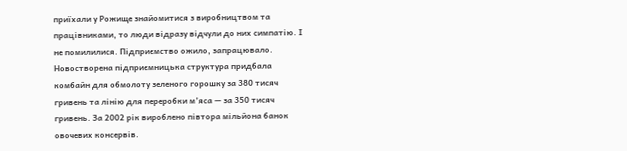приїхали у Рожище знайомитися з виробництвом та працівниками, то люди відразу відчули до них симпатію. І не помилилися. Підприємство ожило, запрацювало. Новостворена підприємницька структура придбала комбайн для обмолоту зеленого горошку за 380 тисяч гривень та лінію для переробки м’яса — за 350 тисяч гривень. За 2002 рік вироблено півтора мільйона банок овочевих консервів.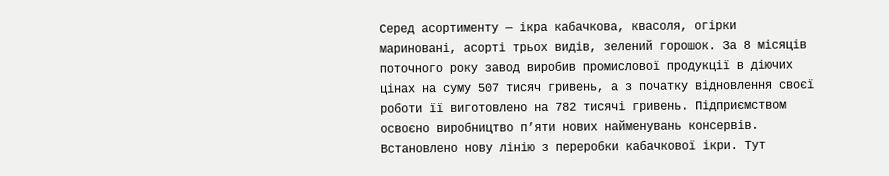Серед асортименту — ікра кабачкова, квасоля, огірки мариновані, асорті трьох видів, зелений горошок. За 8 місяців поточного року завод виробив промислової продукції в діючих цінах на суму 507 тисяч гривень, а з початку відновлення своєї роботи її виготовлено на 782 тисячі гривень. Підприємством освоєно виробництво п’яти нових найменувань консервів. Встановлено нову лінію з переробки кабачкової ікри. Тут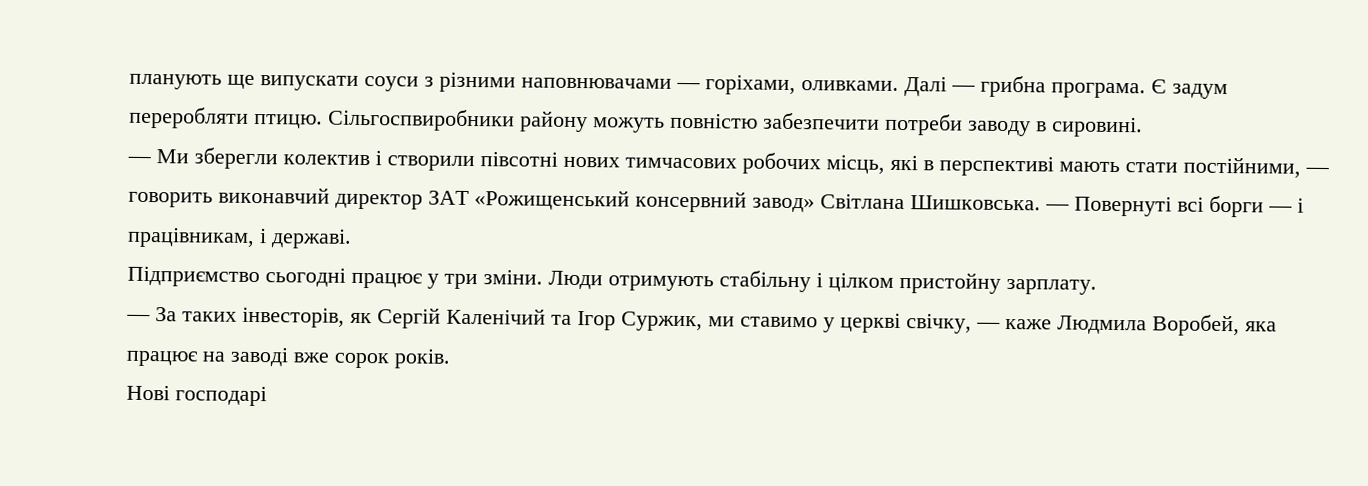планують ще випускати соуси з різними наповнювачами — горіхами, оливками. Далі — грибна програма. Є задум переробляти птицю. Сільгоспвиробники району можуть повністю забезпечити потреби заводу в сировині.
— Ми зберегли колектив і створили півсотні нових тимчасових робочих місць, які в перспективі мають стати постійними, — говорить виконавчий директор ЗАТ «Рожищенський консервний завод» Світлана Шишковська. — Повернуті всі борги — і працівникам, і державі.
Підприємство сьогодні працює у три зміни. Люди отримують стабільну і цілком пристойну зарплату.
— За таких інвесторів, як Сергій Каленічий та Ігор Суржик, ми ставимо у церкві свічку, — каже Людмила Воробей, яка працює на заводі вже сорок років.
Нові господарі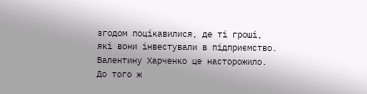згодом поцікавилися, де ті гроші, які вони інвестували в підприємство. Валентину Харченко це насторожило. До того ж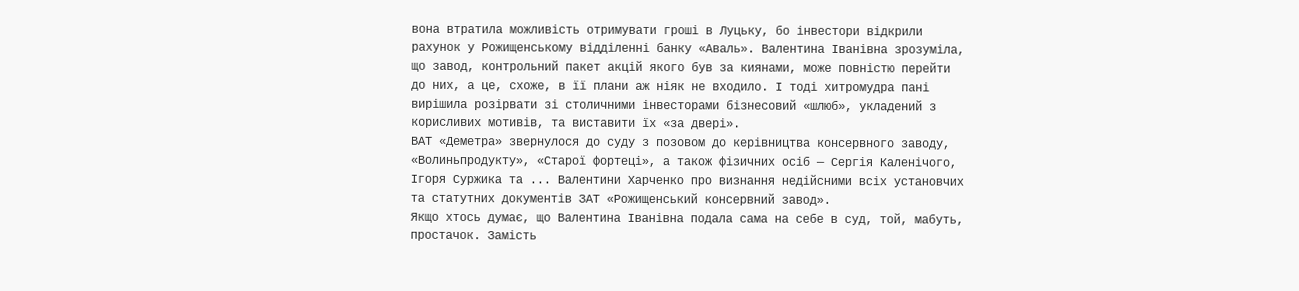вона втратила можливість отримувати гроші в Луцьку, бо інвестори відкрили рахунок у Рожищенському відділенні банку «Аваль». Валентина Іванівна зрозуміла, що завод, контрольний пакет акцій якого був за киянами, може повністю перейти до них, а це, схоже, в її плани аж ніяк не входило. І тоді хитромудра пані вирішила розірвати зі столичними інвесторами бізнесовий «шлюб», укладений з корисливих мотивів, та виставити їх «за двері».
ВАТ «Деметра» звернулося до суду з позовом до керівництва консервного заводу, «Волиньпродукту», «Старої фортеці», а також фізичних осіб — Сергія Каленічого, Ігоря Суржика та ... Валентини Харченко про визнання недійсними всіх установчих та статутних документів ЗАТ «Рожищенський консервний завод».
Якщо хтось думає, що Валентина Іванівна подала сама на себе в суд, той, мабуть, простачок. Замість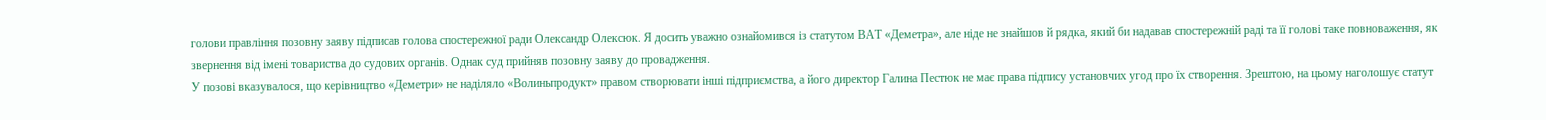голови правління позовну заяву підписав голова спостережної ради Олександр Олексюк. Я досить уважно ознайомився із статутом ВАТ «Деметра», але ніде не знайшов й рядка, який би надавав спостережній раді та її голові таке повноваження, як звернення від імені товариства до судових органів. Однак суд прийняв позовну заяву до провадження.
У позові вказувалося, що керівництво «Деметри» не наділяло «Волиньпродукт» правом створювати інші підприємства, а його директор Галина Пестюк не має права підпису установчих угод про їх створення. Зрештою, на цьому наголошує статут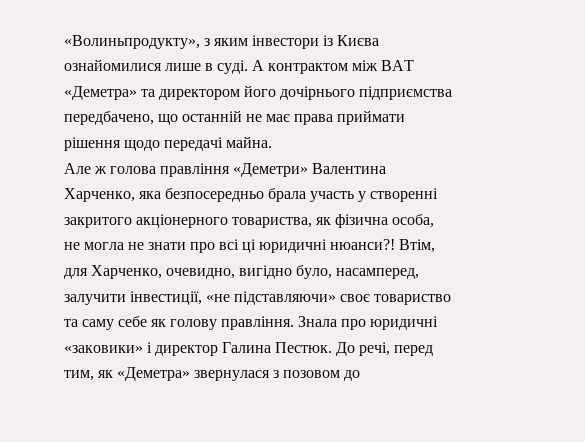«Волиньпродукту», з яким інвестори із Києва ознайомилися лише в суді. А контрактом між ВАТ «Деметра» та директором його дочірнього підприємства передбачено, що останній не має права приймати рішення щодо передачі майна.
Але ж голова правління «Деметри» Валентина Харченко, яка безпосередньо брала участь у створенні закритого акціонерного товариства, як фізична особа, не могла не знати про всі ці юридичні нюанси?! Втім, для Харченко, очевидно, вигідно було, насамперед, залучити інвестиції, «не підставляючи» своє товариство та саму себе як голову правління. Знала про юридичні «заковики» і директор Галина Пестюк. До речі, перед тим, як «Деметра» звернулася з позовом до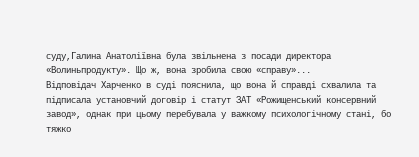суду,Галина Анатоліївна була звільнена з посади директора «Волиньпродукту». Що ж, вона зробила свою «справу»...
Відповідач Харченко в суді пояснила, що вона й справді схвалила та підписала установчий договір і статут ЗАТ «Рожищенський консервний завод», однак при цьому перебувала у важкому психологічному стані, бо тяжко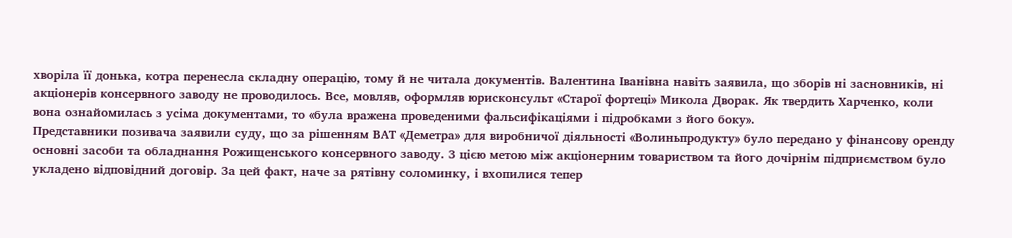хворіла її донька, котра перенесла складну операцію, тому й не читала документів. Валентина Іванівна навіть заявила, що зборів ні засновників, ні акціонерів консервного заводу не проводилось. Все, мовляв, оформляв юрисконсульт «Старої фортеці» Микола Дворак. Як твердить Харченко, коли вона ознайомилась з усіма документами, то «була вражена проведеними фальсифікаціями і підробками з його боку».
Представники позивача заявили суду, що за рішенням ВАТ «Деметра» для виробничої діяльності «Волиньпродукту» було передано у фінансову оренду основні засоби та обладнання Рожищенського консервного заводу. З цією метою між акціонерним товариством та його дочірнім підприємством було укладено відповідний договір. За цей факт, наче за рятівну соломинку, і вхопилися тепер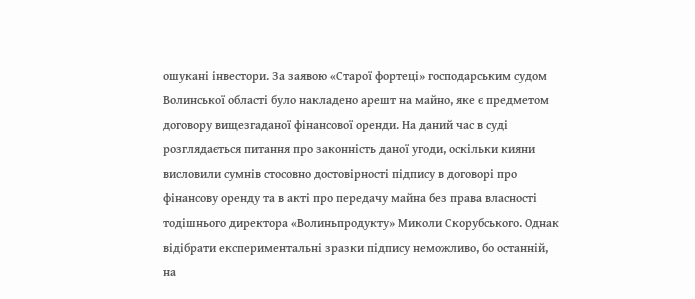ошукані інвестори. За заявою «Старої фортеці» господарським судом Волинської області було накладено арешт на майно, яке є предметом договору вищезгаданої фінансової оренди. На даний час в суді розглядається питання про законність даної угоди, оскільки кияни висловили сумнів стосовно достовірності підпису в договорі про фінансову оренду та в акті про передачу майна без права власності тодішнього директора «Волиньпродукту» Миколи Скорубського. Однак відібрати експериментальні зразки підпису неможливо, бо останній, на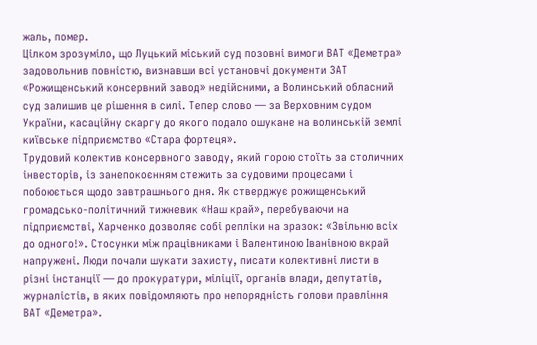жаль, помер.
Цілком зрозуміло, що Луцький міський суд позовні вимоги ВАТ «Деметра» задовольнив повністю, визнавши всі установчі документи ЗАТ «Рожищенський консервний завод» недійсними, а Волинський обласний суд залишив це рішення в силі. Тепер слово — за Верховним судом України, касаційну скаргу до якого подало ошукане на волинській землі київське підприємство «Стара фортеця».
Трудовий колектив консервного заводу, який горою стоїть за столичних інвесторів, із занепокоєнням стежить за судовими процесами і побоюється щодо завтрашнього дня. Як стверджує рожищенський громадсько-політичний тижневик «Наш край», перебуваючи на підприємстві, Харченко дозволяє собі репліки на зразок: «Звільню всіх до одного!». Стосунки між працівниками і Валентиною Іванівною вкрай напружені. Люди почали шукати захисту, писати колективні листи в різні інстанції — до прокуратури, міліції, органів влади, депутатів, журналістів, в яких повідомляють про непорядність голови правління ВАТ «Деметра».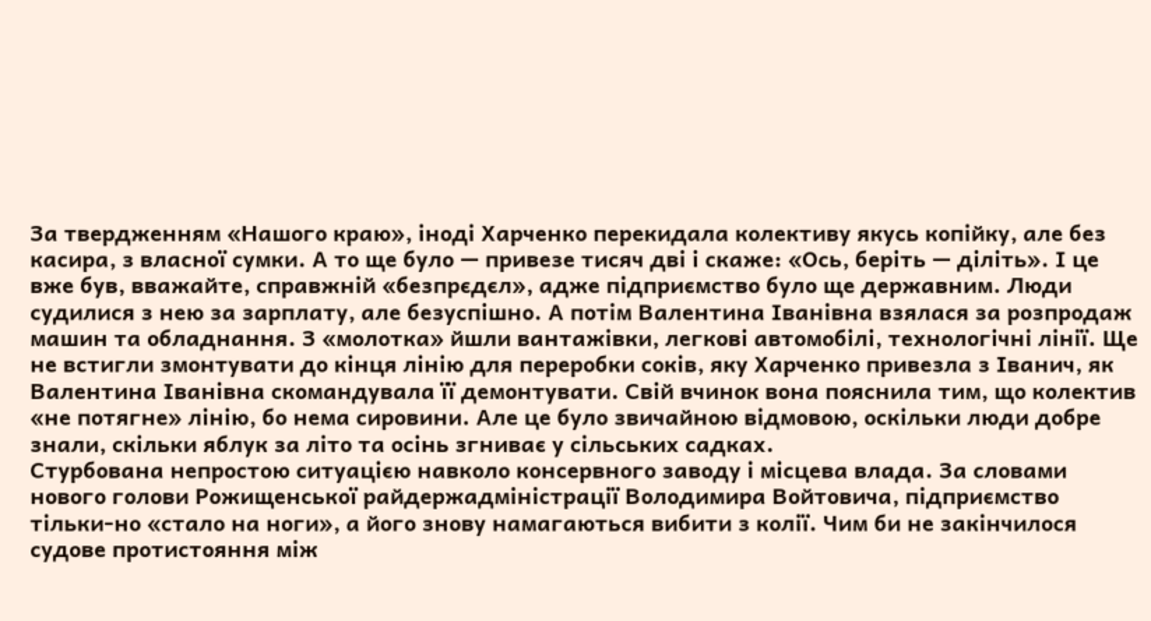За твердженням «Нашого краю», іноді Харченко перекидала колективу якусь копійку, але без касира, з власної сумки. А то ще було — привезе тисяч дві і скаже: «Ось, беріть — діліть». І це вже був, вважайте, справжній «безпрєдєл», адже підприємство було ще державним. Люди судилися з нею за зарплату, але безуспішно. А потім Валентина Іванівна взялася за розпродаж машин та обладнання. З «молотка» йшли вантажівки, легкові автомобілі, технологічні лінії. Ще не встигли змонтувати до кінця лінію для переробки соків, яку Харченко привезла з Іванич, як Валентина Іванівна скомандувала її демонтувати. Свій вчинок вона пояснила тим, що колектив «не потягне» лінію, бо нема сировини. Але це було звичайною відмовою, оскільки люди добре знали, скільки яблук за літо та осінь згниває у сільських садках.
Стурбована непростою ситуацією навколо консервного заводу і місцева влада. За словами нового голови Рожищенської райдержадміністрації Володимира Войтовича, підприємство тільки-но «стало на ноги», а його знову намагаються вибити з колії. Чим би не закінчилося судове протистояння між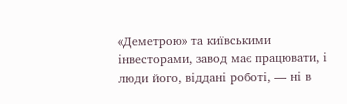«Деметрою» та київськими інвесторами, завод має працювати, і люди його, віддані роботі, — ні в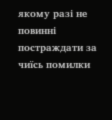якому разі не повинні постраждати за чиїсь помилки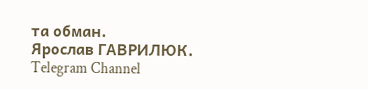та обман.
Ярослав ГАВРИЛЮК.
Telegram Channel